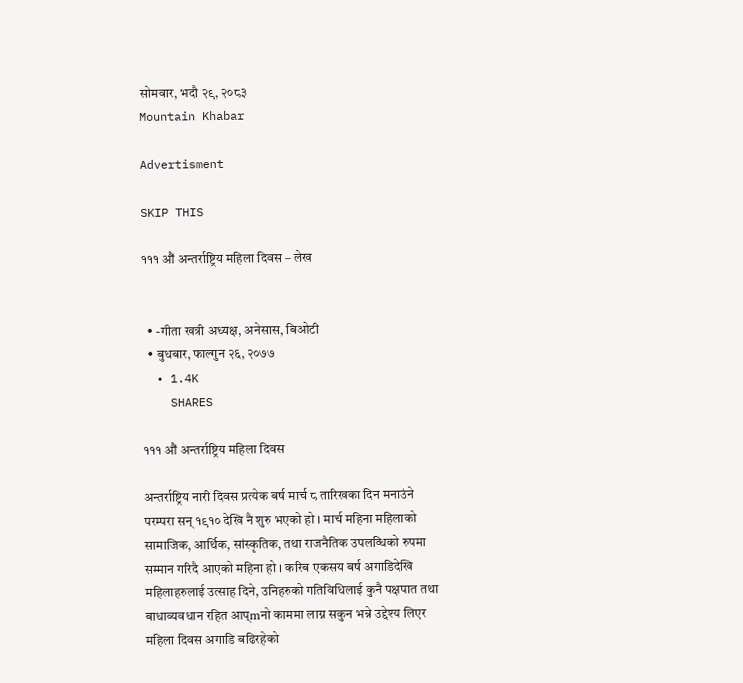सोमवार, भदौ २९, २०८३
Mountain Khabar

Advertisment

SKIP THIS

१११ औं अन्तर्राष्ट्रिय महिला दिवस – लेख


  • -गीता खत्री अध्यक्ष, अनेसास, बिओटी
  • बुधबार, फाल्गुन २६, २०७७
  • 1.4K
    SHARES

१११ औं अन्तर्राष्ट्रिय महिला दिवस

अन्तर्राष्ट्रिय नारी दिवस प्रत्येक बर्ष मार्च ८ तारिखका दिन मनाउंने परम्परा सन् १९१० देखि नै शुरु भएको हो । मार्च महिना महिलाको सामाजिक, आर्थिक, सांस्कृतिक, तथा राजनैतिक उपलव्धिको रुपमा सम्मान गरिदै आएको महिना हो । करिब एकसय बर्ष अगाडिदेखि महिलाहरुलाई उत्साह दिने, उनिहरुको गतिविधिलाई कुनै पक्षपात तथा बाधाव्यवधान रहित आप्mनो काममा लाग्न सकुन भन्ने उद्देश्य लिएर महिला दिवस अगाडि बढिरहेको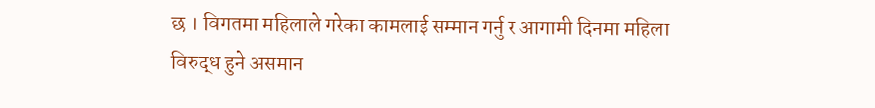छ । विगतमा महिलाले गरेका कामलाई सम्मान गर्नु र आगामी दिनमा महिला विरुद्ध हुने असमान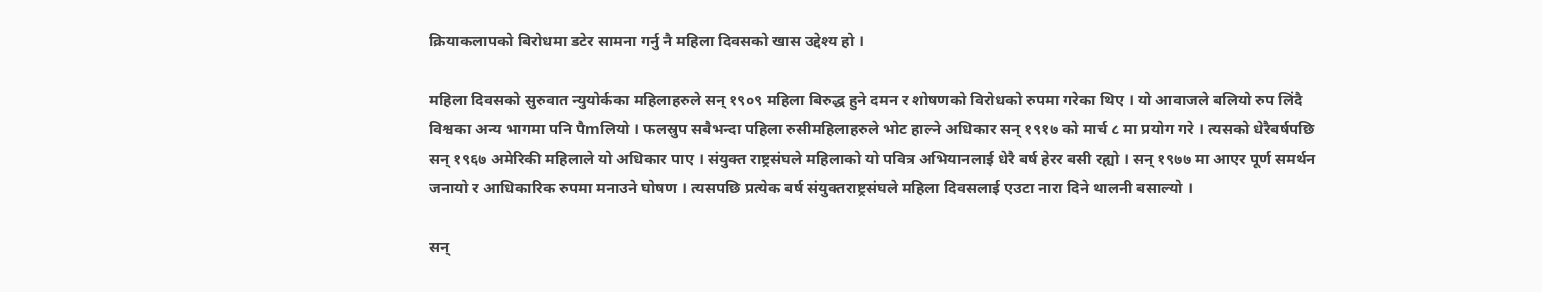क्रियाकलापको बिरोधमा डटेर सामना गर्नु नै महिला दिवसको खास उद्देश्य हो ।

महिला दिवसको सुरुवात न्युयोर्कका महिलाहरुले सन् १९०९ महिला बिरुद्ध हुने दमन र शोषणको विरोधको रुपमा गरेका थिए । यो आवाजले बलियो रुप लिंदै विश्वका अन्य भागमा पनि पैmलियो । फलस्रुप सबैभन्दा पहिला रुसीमहिलाहरुले भोट हाल्ने अधिकार सन् १९१७ को मार्च ८ मा प्रयोग गरे । त्यसको धेरैबर्षपछि सन् १९६७ अमेरिकी महिलाले यो अधिकार पाए । संयुक्त राष्ट्रसंघले महिलाको यो पवित्र अभियानलाई धेरै बर्ष हेरर बसी रह्यो । सन् १९७७ मा आएर पूर्ण समर्थन जनायो र आधिकारिक रुपमा मनाउने घोषण । त्यसपछि प्रत्येक बर्ष संयुक्तराष्ट्रसंघले महिला दिवसलाई एउटा नारा दिने थालनी बसाल्यो ।

सन्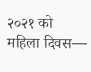२०२१ को महिला दिवस—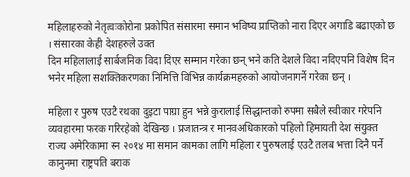महिलाहरुको नेतृत्वःकोरोना प्रकोपित संसारमा समान भविष्य प्राप्तिको नारा दिएर अगाडि बढाएको छ । संसारका केही देशहरुले उक्त
दिन महिलालाई सार्बजनिक विदा दिएर सम्मान गरेका छन् भने कति देशले विदा नदिएपनि विशेष दिन भनेर महिला सशक्तिकरणका निमित्ति विभिन्न कार्यक्रमहरुको आयोजनागर्ने गरेका छन् ।

महिला र पुरुष एउटै रथका दुइटा पाग्रा हुन भन्ने कुरालाई सिद्धान्तको रुपमा सबैले स्वीकार गरेपनि व्यवहारमा फरक गरिरहेको देखिन्छ । प्रजातन्त्र र मानवअधिकारको पहिलो हिमायती देश संयुक्त राज्य अमेरिकामा स्न २०१४ मा समान कामका लागि महिला र पुरुषलाई एउटै तलब भत्ता दिनै पर्ने कानुनमा राष्ट्रपति बराक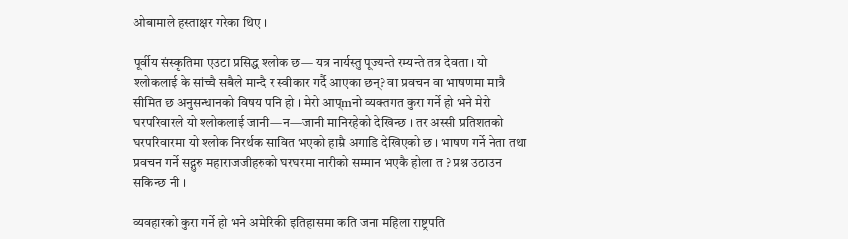ओबामाले हस्ताक्षर गरेका थिए ।

पूर्वीय संस्कृतिमा एउटा प्रसिद्ध श्लोक छ— यत्र नार्यस्तु पूज्यन्ते रम्यन्ते तत्र देवता । यो श्लोकलाई के सांच्चै सबैले मान्दै र स्वीकार गर्दै आएका छन्? वा प्रवचन वा भाषणमा मात्रै सीमित छ अनुसन्धानको विषय पनि हो । मेरो आप्mनो व्यक्तगत कुरा गर्ने हो भने मेरो घरपरिवारले यो श्लोकलाई जानी—न—जानी मानिरहेको देखिन्छ । तर अस्सी प्रतिशतको घरपरिवारमा यो श्लोक निरर्थक सावित भएको हाम्रै अगाडि देखिएको छ । भाषण गर्ने नेता तथा प्रवचन गर्ने सद्गुरु महाराजजीहरुको घरघरमा नारीको सम्मान भएकै होला त ? प्रश्न उठाउन सकिन्छ नी ।

व्यवहारको कुरा गर्ने हो भने अमेरिकी इतिहासमा कति जना महिला राष्ट्रपति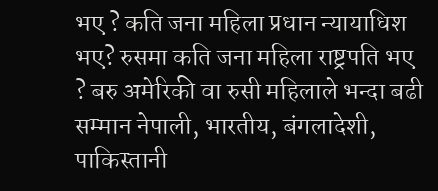भए ? कति जना महिला प्रधान न्यायाधिश भए? रुसमा कति जना महिला राष्ट्रपति भए ? बरु अमेरिकी वा रुसी महिलाले भन्दा बढी सम्मान नेपाली, भारतीय, बंगलादेशी, पाकिस्तानी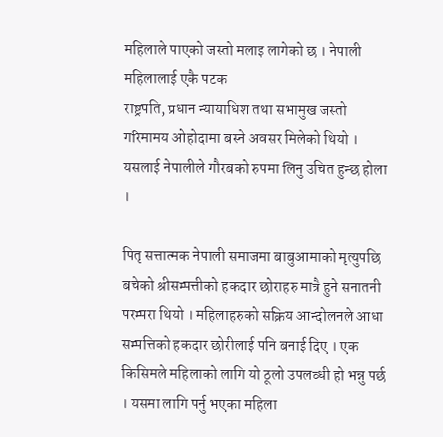महिलाले पाएको जस्तो मलाइ लागेको छ । नेपाली महिलालाई एकै पटक
राष्ट्रपति, प्रधान न्यायाधिश तथा सभामुख जस्तो गरिमामय ओहोदामा बस्ने अवसर मिलेको थियो । यसलाई नेपालीले गौरबको रुपमा लिनु उचित हुन्छ होला ।

पितृ सत्तात्मक नेपाली समाजमा बाबुआमाको मृत्युपछि बचेको श्रीसम्पत्तीको हकदार छोराहरु मात्रै हुने सनातनी परम्परा थियो । महिलाहरुको सक्रिय आन्दोलनले आधा सम्पत्तिको हकदार छोरीलाई पनि बनाई दिए । एक किसिमले महिलाको लागि यो ठूलो उपलव्धी हो भन्नु पर्छ । यसमा लागि पर्नु भएका महिला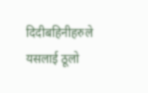दिदीबहिनीहरुले यसलाई ठूलो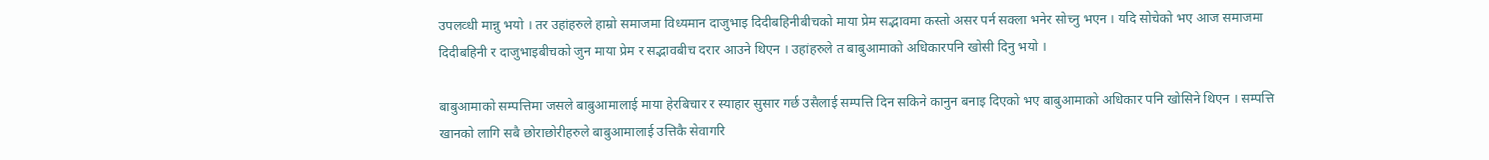उपलव्धी मान्नु भयो । तर उहांहरुले हाम्रो समाजमा विध्यमान दाजुभाइ दिदीबहिनीबीचको माया प्रेम सद्भावमा कस्तो असर पर्न सक्ला भनेर सोच्नु भएन । यदि सोचेको भए आज समाजमा दिदीबहिनी र दाजुभाइबीचको जुन माया प्रेम र सद्भावबीच दरार आउने थिएन । उहांहरुले त बाबुआमाको अधिकारपनि खोसी दिनु भयो ।

बाबुआमाको सम्पत्तिमा जसले बाबुआमालाई माया हेरबिचार र स्याहार सुसार गर्छ उसैलाई सम्पत्ति दिन सकिने कानुन बनाइ दिएको भए बाबुआमाको अधिकार पनि खोसिने थिएन । सम्पत्ति खानको लागि सबै छोराछोरीहरुले बाबुआमालाई उत्तिकै सेवागरि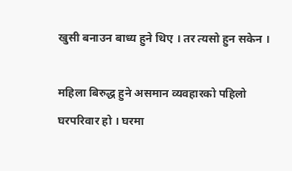खुसी बनाउन बाध्य हुने थिए । तर त्यसो हुन सकेन ।

महिला बिरुद्ध हुने असमान व्यवहारको पहिलो घरपरिवार हो । घरमा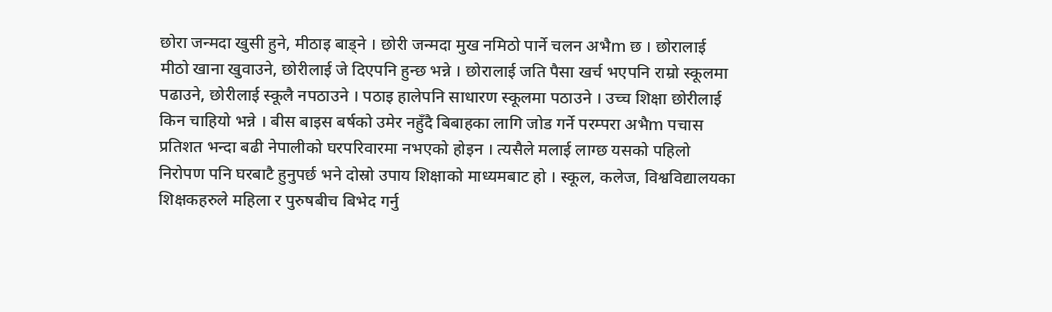छोरा जन्मदा खुसी हुने, मीठाइ बाड्ने । छोरी जन्मदा मुख नमिठो पार्ने चलन अभैm छ । छोरालाई मीठो खाना खुवाउने, छोरीलाई जे दिएपनि हुन्छ भन्ने । छोरालाई जति पैसा खर्च भएपनि राम्रो स्कूलमा पढाउने, छोरीलाई स्कूलै नपठाउने । पठाइ हालेपनि साधारण स्कूलमा पठाउने । उच्च शिक्षा छोरीलाई किन चाहियो भन्ने । बीस बाइस बर्षको उमेर नहुँदै बिबाहका लागि जोड गर्ने परम्परा अभैm पचास प्रतिशत भन्दा बढी नेपालीको घरपरिवारमा नभएको होइन । त्यसैले मलाई लाग्छ यसको पहिलो निरोपण पनि घरबाटै हुनुपर्छ भने दोस्रो उपाय शिक्षाको माध्यमबाट हो । स्कूल, कलेज, विश्वविद्यालयका शिक्षकहरुले महिला र पुरुषबीच बिभेद गर्नु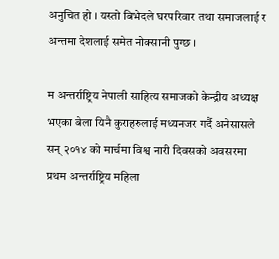अनुचित हो । यस्तो बिभेदले घरपरिवार तथा समाजलाई र अन्तमा देशलाई समेत नोक्सानी पुग्छ ।

म अन्तर्राष्ट्रिय नेपाली साहित्य समाजको केन्द्रीय अध्यक्ष भएका बेला यिनै कुराहरुलाई मध्यनजर गर्दै अनेसासले सन् २०१४ को मार्चमा विश्व नारी दिवसको अवसरमा प्रथम अन्तर्राष्ट्रिय महिला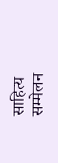साहित्य सम्मेलन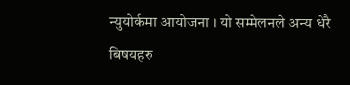न्युयोर्कमा आयोजना । यो सम्मेलनले अन्य धेरै बिषयहरु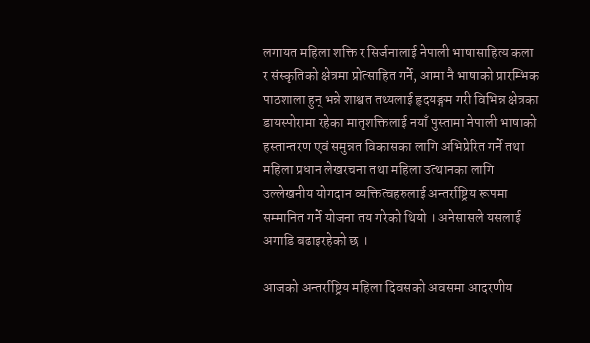लगायत महिला शक्ति र सिर्जनालाई नेपाली भाषासाहित्य कला र संस्कृतिको क्षेत्रमा प्रोत्साहित गर्ने, आमा नै भाषाको प्रारम्भिक पाठशाला हुन् भन्ने शाश्वत तथ्यलाई हृदयङ्गम गरी विभिन्न क्षेत्रका डायस्पोरामा रहेका मातृशक्तिलाई नयाँ पुस्तामा नेपाली भाषाको हस्तान्तरण एवं समुन्नत विकासका लागि अभिप्रेरित गर्ने तथा महिला प्रधान लेखरचना तथा महिला उत्थानका लागि उल्लेखनीय योगदान व्यक्तित्वहरुलाई अन्तर्राष्ट्रिय रूपमा सम्मानित गर्ने योजना तय गरेको थियो । अनेसासले यसलाई अगाडि बढाइरहेको छ ।

आजको अन्तर्राष्ट्रिय महिला दिवसको अवसमा आदरणीय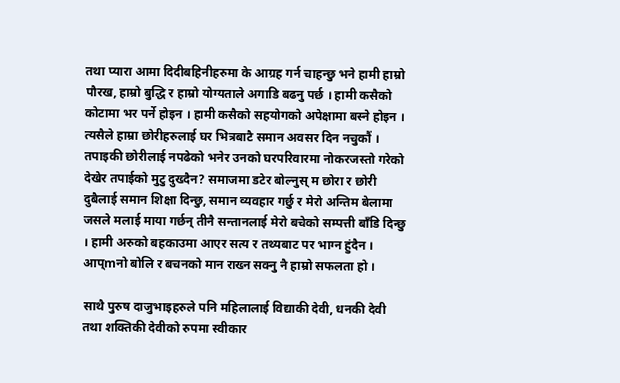तथा प्यारा आमा दिदीबहिनीहरुमा के आग्रह गर्न चाहन्छु भने हामी हाम्रो पौरख, हाम्रो बुद्धि र हाम्रो योग्यताले अगाडि बढनु पर्छ । हामी कसैको कोटामा भर पर्ने होइन । हामी कसैको सहयोगको अपेक्षामा बस्ने होइन । त्यसैले हाम्रा छोरीहरुलाई घर भित्रबाटै समान अवसर दिन नचुकौं । तपाइकी छोरीलाई नपढेको भनेर उनको घरपरिवारमा नोकरजस्तो गरेको देखेर तपाईको मुटु दुख्दैन? समाजमा डटेर बोल्नुस् म छोरा र छोरी दुबैलाई समान शिक्षा दिन्छु, समान व्यवहार गर्छु र मेरो अन्तिम बेलामा जसले मलाई माया गर्छन् तीनै सन्तानलाई मेरो बचेको सम्पत्ती बाँडि दिन्छु । हामी अरुको बहकाउमा आएर सत्य र तथ्यबाट पर भाग्न हुंदैन । आप्mनो बोलि र बचनको मान राख्न सक्नु नै हाम्रो सफलता हो ।

साथै पुरुष दाजुभाइहरुले पनि महिलालाई विद्याकी देवी, धनकी देवी तथा शक्तिकी देवीको रुपमा स्वीकार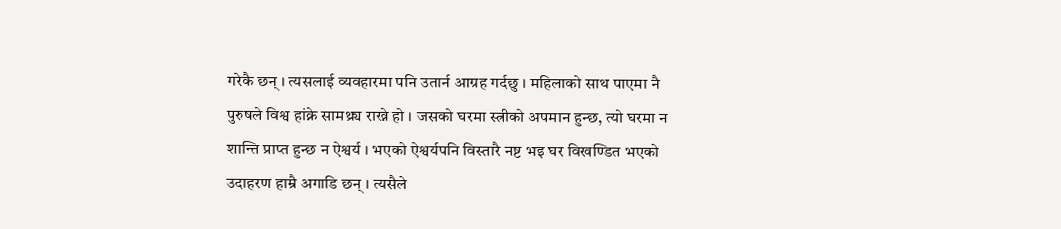गरेकै छन् । त्यसलाई व्यवहारमा पनि उतार्न आग्रह गर्दछु । महिलाको साथ पाएमा नै पुरुषले विश्व हांक्ने सामथ्र्य राख्ने हो । जसको घरमा स्त्रीको अपमान हुन्छ, त्यो घरमा न शान्ति प्राप्त हुन्छ न ऐश्वर्य । भएको ऐश्वर्यपनि विस्तारै नष्ट भइ घर विखण्डित भएको उदाहरण हाम्रै अगाडि छन् । त्यसैले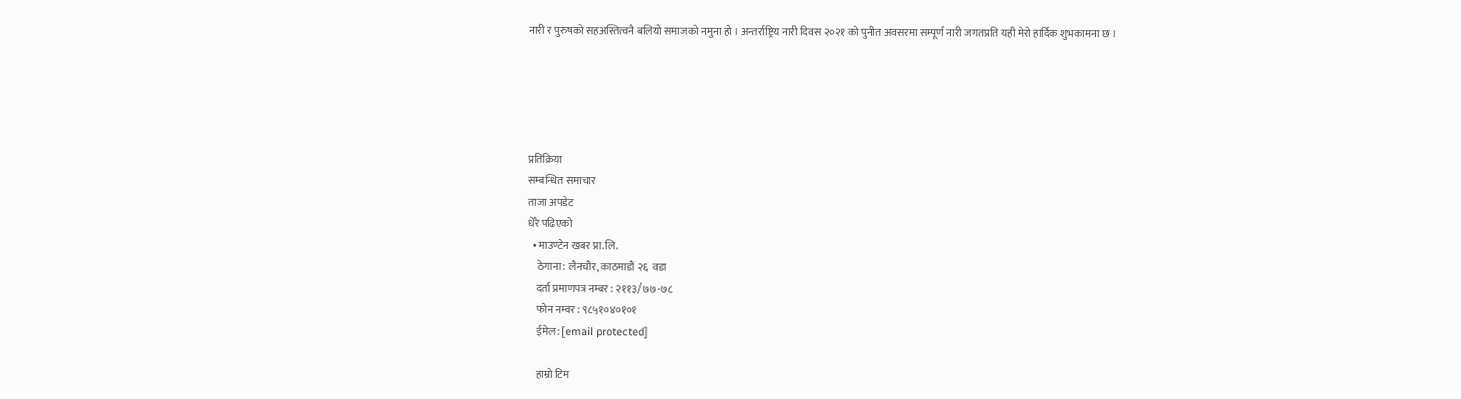नारी र पुरुषको सहअस्तित्वनै बलियो समाजको नमुना हो । अन्तर्राष्ट्रिय नारी दिवस २०२१ को पुनीत अवसरमा सम्पूर्ण नारी जगतप्रति यही मेरो हार्दिक शुभकामना छ ।





प्रतिक्रिया
सम्बन्धित समाचार
ताजा अपडेट
धेरै पढिएको
  • माउण्टेन खबर प्रा.लि.
    ठेगाना: लैनचौर, काठमाडौं २६  वडा
    दर्ता प्रमाणपत्र नम्बर : २११३/७७-७८
    फोन नम्वर : ९८५१०४०१०१
    ईमेल: [email protected]

    हाम्रो टिम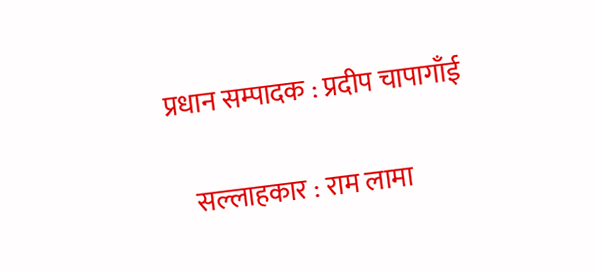प्रधान सम्पादक : प्रदीप चापागाँई

    सल्लाहकार : राम लामा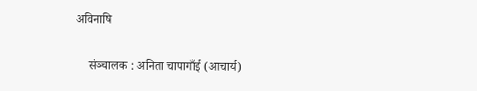अविनाषि

    संञ्चालक : अनिता चापागाँई (आचार्य)